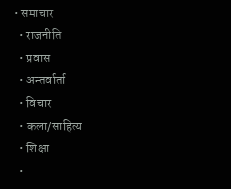• समाचार
  • राजनीति
  • प्रवास
  • अन्तर्वार्ता
  • विचार
  • कला/साहित्य
  • शिक्षा
  •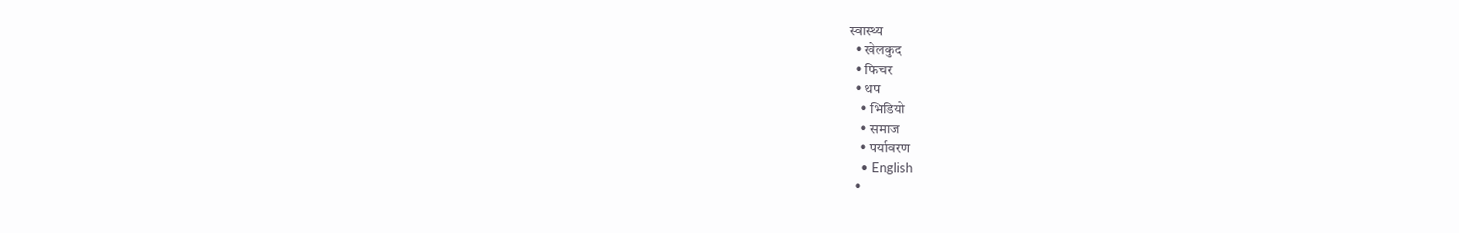स्वास्थ्य
  • खेलकुद
  • फिचर
  • थप
    • भिडियो
    • समाज
    • पर्यावरण
    • English
  •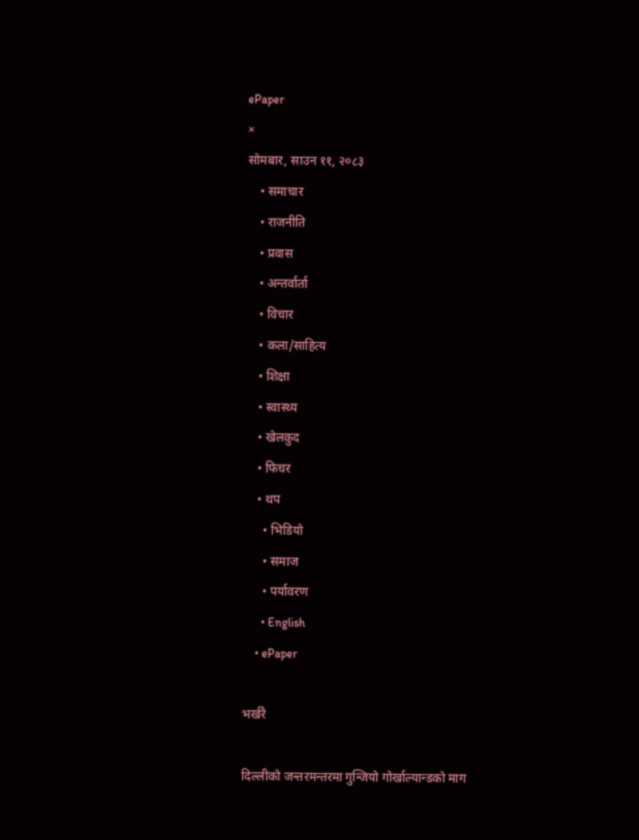ePaper
×
सोमबार, साउन ११, २०८३
    • समाचार
    • राजनीति
    • प्रवास
    • अन्तर्वार्ता
    • विचार
    • कला/साहित्य
    • शिक्षा
    • स्वास्थ्य
    • खेलकुद
    • फिचर
    • थप
      • भिडियो
      • समाज
      • पर्यावरण
      • English
    • ePaper

भर्खरै

दिल्लीको जन्तरमन्तरमा गुन्जियो गोर्खाल्यान्डको माग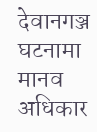देवानगञ्ज घटनामा मानव अधिकार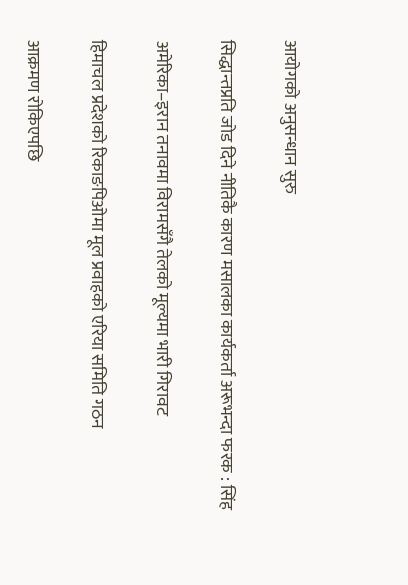आयोगको अनुसन्धान सुरु

सिद्धान्तप्रति जोड दिने नीतिकै कारण मसालका कार्यकर्ता अरूभन्दा फरक : सिंह

अमेरिका–इरान तनावमा विरामसँगै तेलको मूल्यमा भारी गिरावट

हिमाचल प्रदेशको रिकाङपिओमा मूल प्रवाहको एरिया समिति गठन

आक्रमण रोकिएपछि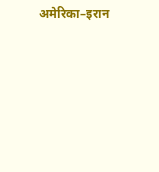अमेरिका–इरान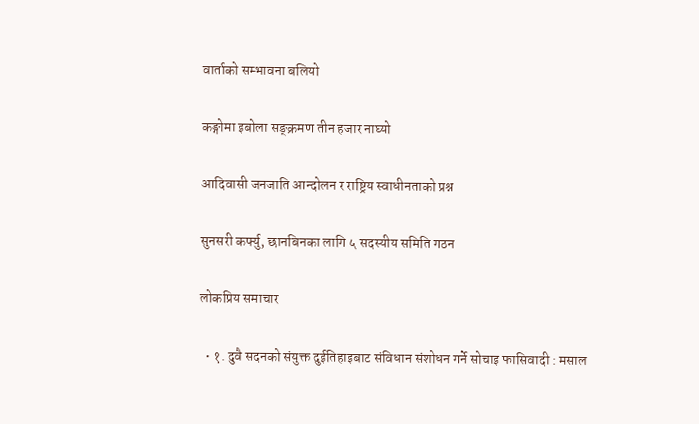वार्ताको सम्भावना बलियो

कङ्गोमा इबोला सङ्क्रमण तीन हजार नाघ्यो

आदिवासी जनजाति आन्दोलन र राष्ट्रिय स्वाधीनताको प्रश्न

सुनसरी कर्फ्यु, छानबिनका लागि ५ सदस्यीय समिति गठन

लोकप्रिय समाचार

  • १. दुवै सदनको संयुक्त दुईतिहाइबाट संविधान संशोधन गर्ने सोचाइ फासिवादी : मसाल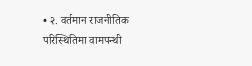• २. वर्तमान राजनीतिक परिस्थितिमा वामपन्थी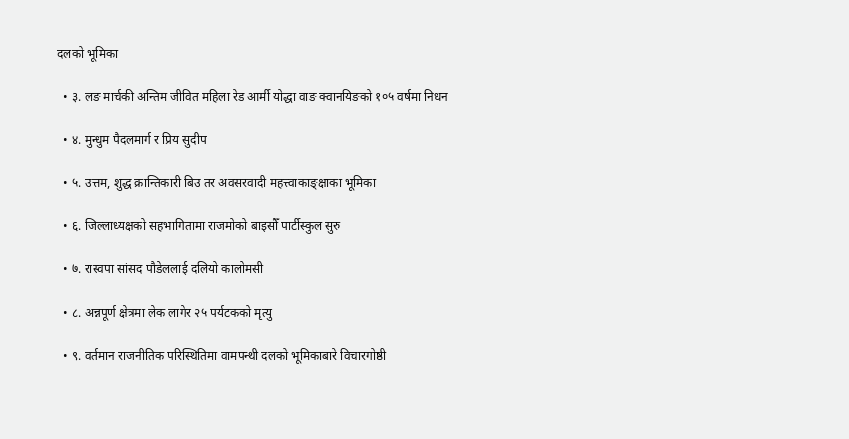दलको भूमिका

  • ३. लङ मार्चकी अन्तिम जीवित महिला रेड आर्मी योद्धा वाङ क्वानयिङको १०५ वर्षमा निधन

  • ४. मुन्धुम पैदलमार्ग र प्रिय सुदीप

  • ५. उत्तम, शुद्ध क्रान्तिकारी बिउ तर अवसरवादी महत्त्वाकाङ्क्षाका भूमिका

  • ६. जिल्लाध्यक्षको सहभागितामा राजमोको बाइसौँ पार्टीस्कुल सुरु

  • ७. रास्वपा सांसद पौडेललाई दलियो कालोमसी

  • ८. अन्नपूर्ण क्षेत्रमा लेक लागेर २५ पर्यटकको मृत्यु

  • ९. वर्तमान राजनीतिक परिस्थितिमा वामपन्थी दलको भूमिकाबारे विचारगोष्ठी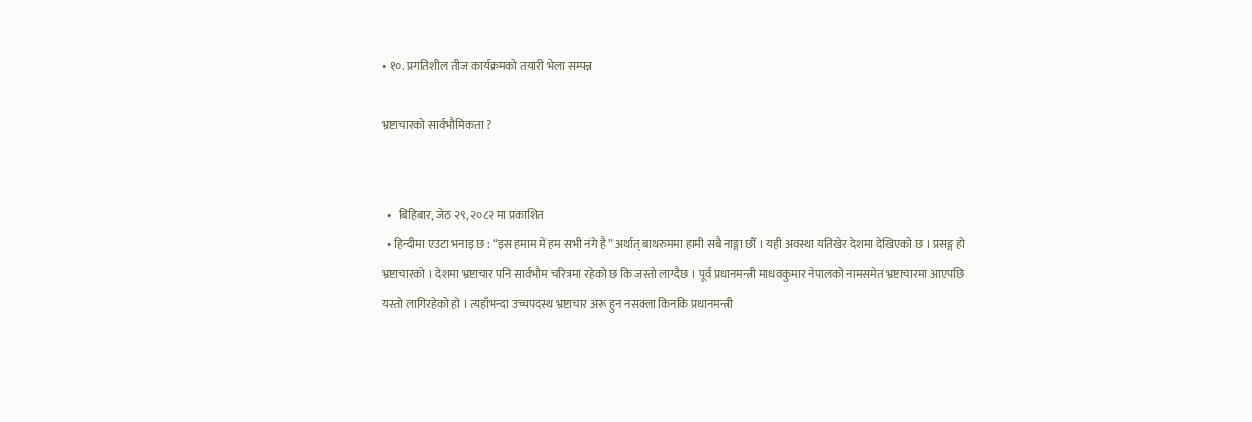• १०. प्रगतिशील तीज कार्यक्रमको तयारी भेला सम्पन्न

भ्रष्टाचारको सार्वभौमिकता ?


  •   बिहिबार, जेठ २९, २०८२ मा प्रकाशित
  • हिन्दीमा एउटा भनाइ छ : “इस हमाम में हम सभी नंगे है” अर्थात् बाथरुममा हामी सबै नाङ्गा छौँ । यही अवस्था यतिखेर देशमा देखिएको छ । प्रसङ्ग हो भ्रष्टाचारको । देशमा भ्रष्टाचार पनि सार्वभौम चरित्रमा रहेको छ कि जस्तो लाग्दैछ । पूर्व प्रधानमन्त्री माधवकुमार नेपालको नामसमेत भ्रष्टाचारमा आएपछि यस्तो लागिरहेको हो । त्यहाँभन्दा उच्चपदस्थ भ्रष्टाचार अरू हुन नसक्ला किनकि प्रधानमन्त्री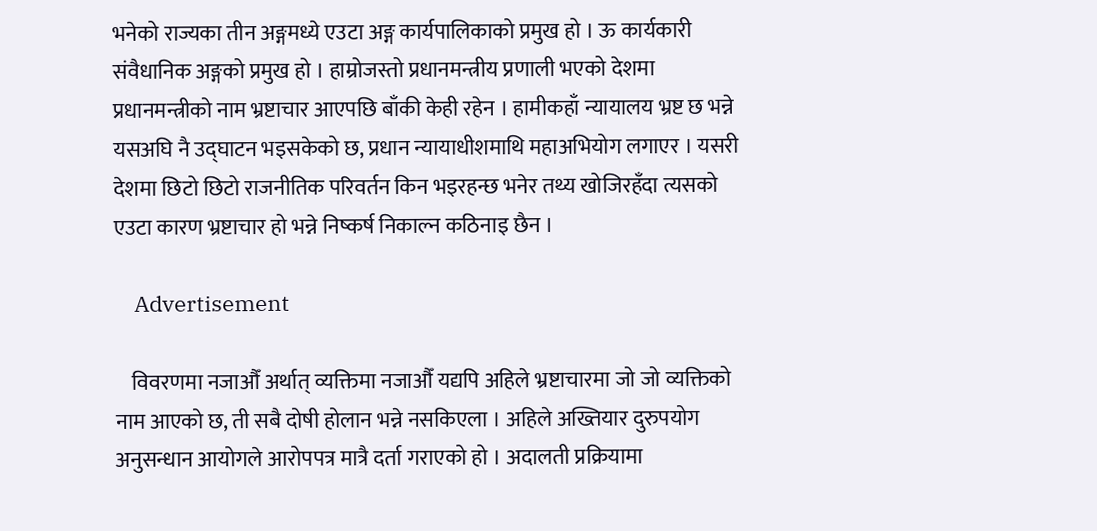भनेको राज्यका तीन अङ्गमध्ये एउटा अङ्ग कार्यपालिकाको प्रमुख हो । ऊ कार्यकारी संवैधानिक अङ्गको प्रमुख हो । हाम्रोजस्तो प्रधानमन्त्रीय प्रणाली भएको देशमा प्रधानमन्त्रीको नाम भ्रष्टाचार आएपछि बाँकी केही रहेन । हामीकहाँ न्यायालय भ्रष्ट छ भन्ने यसअघि नै उद्घाटन भइसकेको छ, प्रधान न्यायाधीशमाथि महाअभियोग लगाएर । यसरी देशमा छिटो छिटो राजनीतिक परिवर्तन किन भइरहन्छ भनेर तथ्य खोजिरहँदा त्यसको एउटा कारण भ्रष्टाचार हो भन्ने निष्कर्ष निकाल्न कठिनाइ छैन ।

    Advertisement

    विवरणमा नजाऔँ अर्थात् व्यक्तिमा नजाऔँ यद्यपि अहिले भ्रष्टाचारमा जो जो व्यक्तिको नाम आएको छ, ती सबै दोषी होलान भन्ने नसकिएला । अहिले अख्तियार दुरुपयोग अनुसन्धान आयोगले आरोपपत्र मात्रै दर्ता गराएको हो । अदालती प्रक्रियामा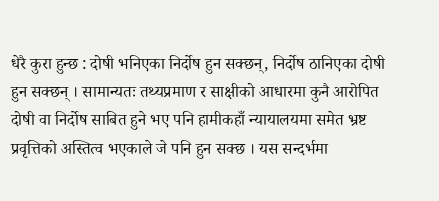धेरै कुरा हुन्छ : दोषी भनिएका निर्दोष हुन सक्छन्, निर्दोष ठानिएका दोषी हुन सक्छन् । सामान्यतः तथ्यप्रमाण र साक्षीको आधारमा कुनै आरोपित दोषी वा निर्दोष साबित हुने भए पनि हामीकहाँ न्यायालयमा समेत भ्रष्ट प्रवृत्तिको अस्तित्व भएकाले जे पनि हुन सक्छ । यस सन्दर्भमा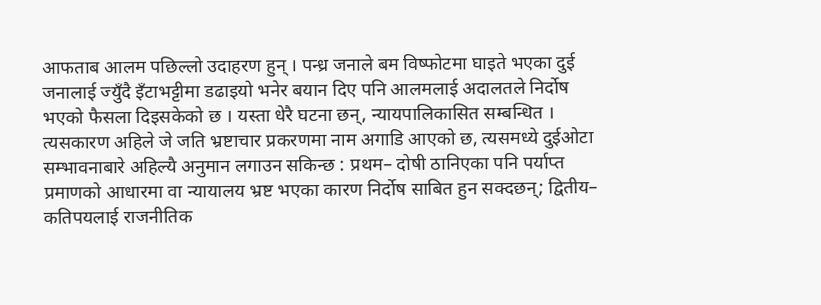आफताब आलम पछिल्लो उदाहरण हुन् । पन्ध्र जनाले बम विष्फोटमा घाइते भएका दुई जनालाई ज्युँदै इँटाभट्टीमा डढाइयो भनेर बयान दिए पनि आलमलाई अदालतले निर्दोष भएको फैसला दिइसकेको छ । यस्ता धेरै घटना छन्, न्यायपालिकासित सम्बन्धित । त्यसकारण अहिले जे जति भ्रष्टाचार प्रकरणमा नाम अगाडि आएको छ, त्यसमध्ये दुईओटा सम्भावनाबारे अहिल्यै अनुमान लगाउन सकिन्छ : प्रथम– दोषी ठानिएका पनि पर्याप्त प्रमाणको आधारमा वा न्यायालय भ्रष्ट भएका कारण निर्दोष साबित हुन सक्दछन्; द्वितीय– कतिपयलाई राजनीतिक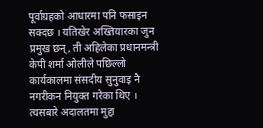पूर्वाग्रहको आधारमा पनि फसाइन सक्दछ । यतिखेर अख्तियारका जुन प्रमुख छन्, ती अहिलेका प्रधानमन्त्री केपी शर्मा ओलीले पछिल्लो कार्यकालमा संसदीय सुनुवाइ नै नगरीकन नियुक्त गरेका थिए । त्यसबारे अदालतमा मुद्दा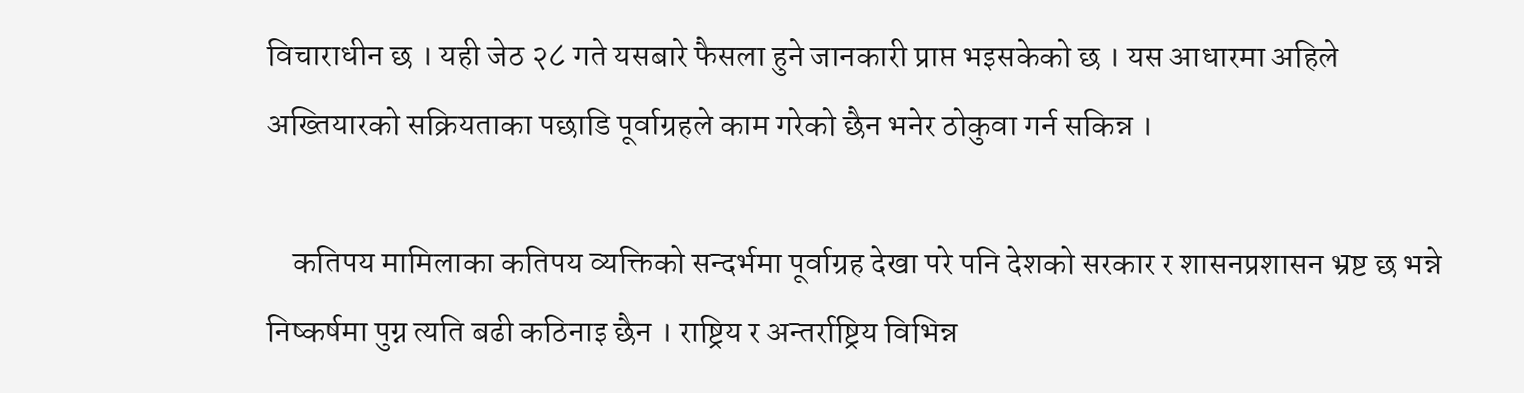विचाराधीन छ । यही जेठ २८ गते यसबारे फैसला हुने जानकारी प्राप्त भइसकेको छ । यस आधारमा अहिले अख्तियारको सक्रियताका पछाडि पूर्वाग्रहले काम गरेको छैन भनेर ठोकुवा गर्न सकिन्न ।

    कतिपय मामिलाका कतिपय व्यक्तिको सन्दर्भमा पूर्वाग्रह देखा परे पनि देशको सरकार र शासनप्रशासन भ्रष्ट छ भन्ने निष्कर्षमा पुग्न त्यति बढी कठिनाइ छैन । राष्ट्रिय र अन्तर्राष्ट्रिय विभिन्न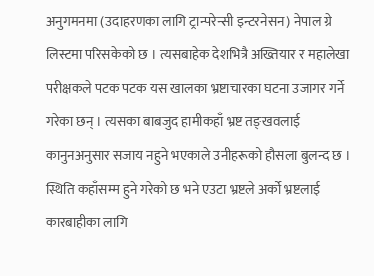अनुगमनमा (उदाहरणका लागि ट्रान्परेन्सी इन्टरनेसन) नेपाल ग्रे लिस्टमा परिसकेको छ । त्यसबाहेक देशभित्रै अख्तियार र महालेखा परीक्षकले पटक पटक यस खालका भ्रष्टाचारका घटना उजागर गर्ने गरेका छन् । त्यसका बाबजुद हामीकहाँ भ्रष्ट तङ्खवलाई कानुनअनुसार सजाय नहुने भएकाले उनीहरूको हौसला बुलन्द छ । स्थिति कहाँसम्म हुने गरेको छ भने एउटा भ्रष्टले अर्को भ्रष्टलाई कारबाहीका लागि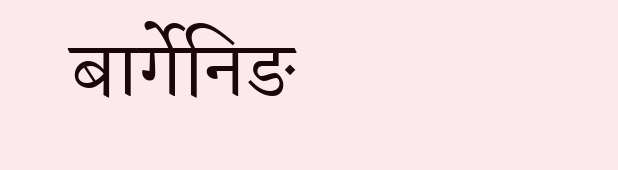बार्गेनिङ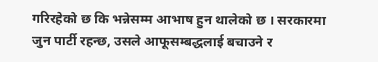गरिरहेको छ कि भन्नेसम्म आभाष हुन थालेको छ । सरकारमा जुन पार्टी रहन्छ, उसले आफूसम्बद्धलाई बचाउने र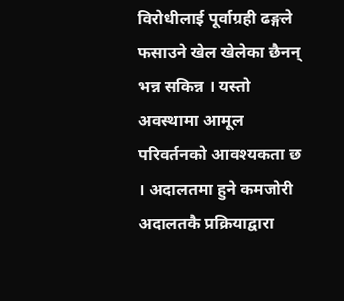विरोधीलाई पूर्वाग्रही ढङ्गले फसाउने खेल खेलेका छैनन् भन्न सकिन्न । यस्तो अवस्थामा आमूल परिवर्तनको आवश्यकता छ । अदालतमा हुने कमजोरी अदालतकै प्रक्रियाद्वारा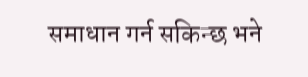समाधान गर्न सकिन्छ भने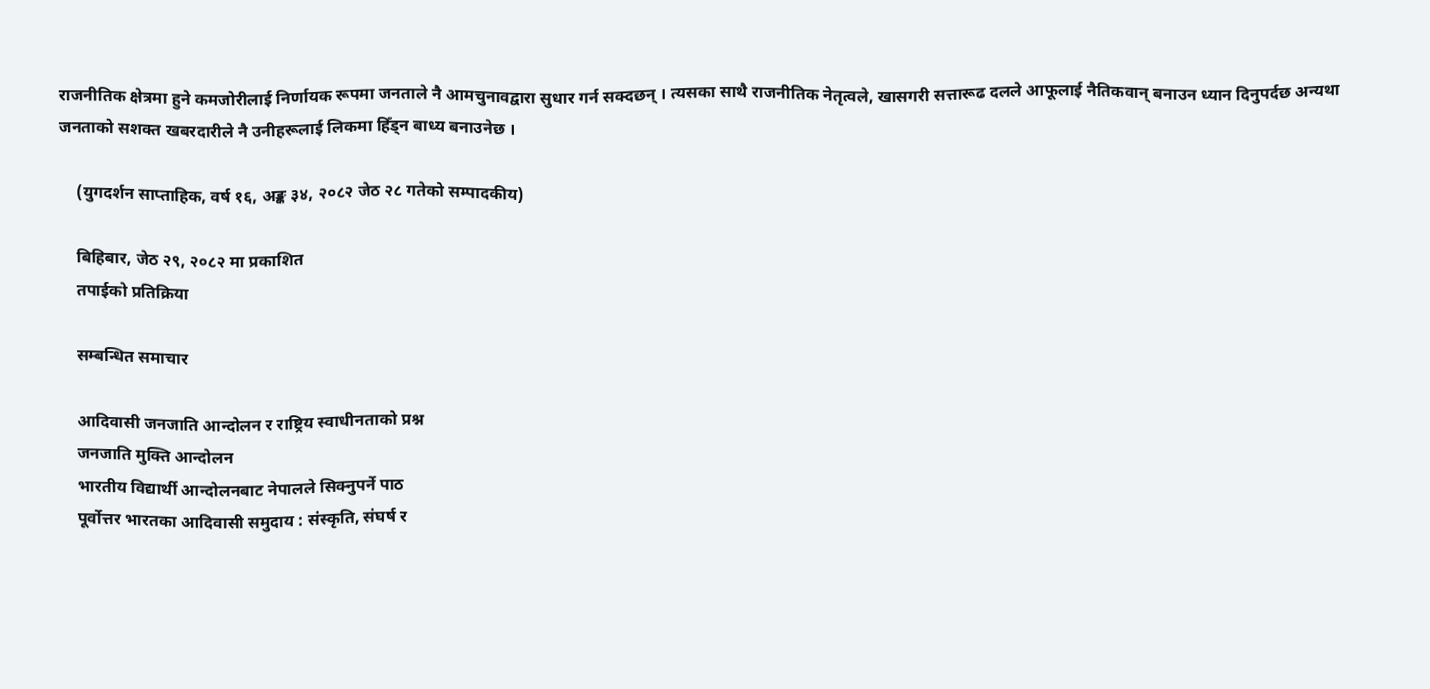राजनीतिक क्षेत्रमा हुने कमजोरीलाई निर्णायक रूपमा जनताले नै आमचुनावद्वारा सुधार गर्न सक्दछन् । त्यसका साथै राजनीतिक नेतृत्वले, खासगरी सत्तारूढ दलले आफूलाई नैतिकवान् बनाउन ध्यान दिनुपर्दछ अन्यथा जनताको सशक्त खबरदारीले नै उनीहरूलाई लिकमा हिँड्न बाध्य बनाउनेछ ।

    (युगदर्शन साप्ताहिक, वर्ष १६, अङ्क ३४, २०८२ जेठ २८ गतेको सम्पादकीय)

    बिहिबार, जेठ २९, २०८२ मा प्रकाशित
    तपाईको प्रतिक्रिया

    सम्बन्धित समाचार

    आदिवासी जनजाति आन्दोलन र राष्ट्रिय स्वाधीनताको प्रश्न
    जनजाति मुक्ति आन्दोलन
    भारतीय विद्यार्थी आन्दोलनबाट नेपालले सिक्नुपर्ने पाठ
    पूर्वोत्तर भारतका आदिवासी समुदाय : संस्कृति, संघर्ष र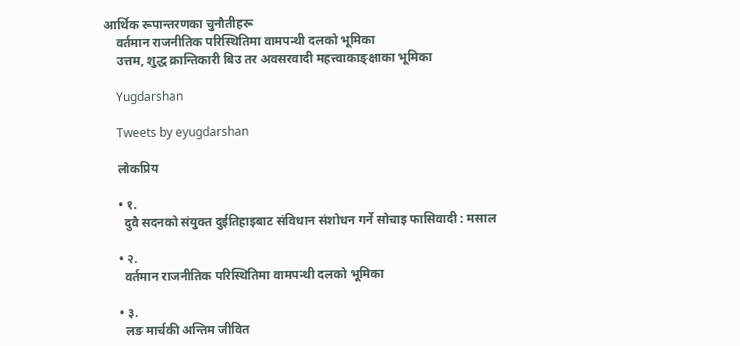आर्थिक रूपान्तरणका चुनौतीहरू
    वर्तमान राजनीतिक परिस्थितिमा वामपन्थी दलको भूमिका
    उत्तम, शुद्ध क्रान्तिकारी बिउ तर अवसरवादी महत्त्वाकाङ्क्षाका भूमिका

    Yugdarshan

    Tweets by eyugdarshan

    लोकप्रिय

    • १.
      दुवै सदनको संयुक्त दुईतिहाइबाट संविधान संशोधन गर्ने सोचाइ फासिवादी : मसाल

    • २.
      वर्तमान राजनीतिक परिस्थितिमा वामपन्थी दलको भूमिका

    • ३.
      लङ मार्चकी अन्तिम जीवित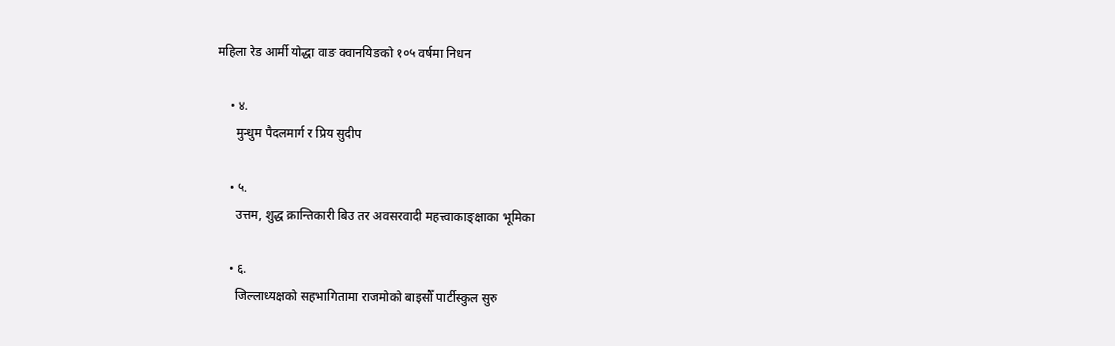महिला रेड आर्मी योद्धा वाङ क्वानयिङको १०५ वर्षमा निधन

    • ४.
      मुन्धुम पैदलमार्ग र प्रिय सुदीप

    • ५.
      उत्तम, शुद्ध क्रान्तिकारी बिउ तर अवसरवादी महत्त्वाकाङ्क्षाका भूमिका

    • ६.
      जिल्लाध्यक्षको सहभागितामा राजमोको बाइसौँ पार्टीस्कुल सुरु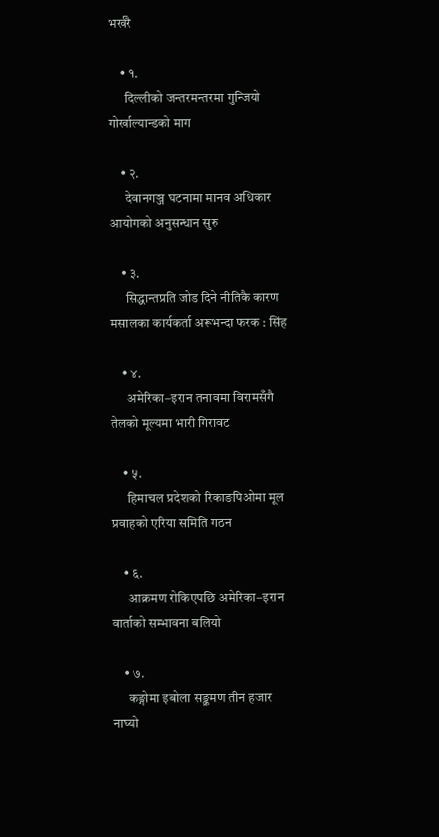भर्खरै

    • १.
      दिल्लीको जन्तरमन्तरमा गुन्जियो गोर्खाल्यान्डको माग

    • २.
      देवानगञ्ज घटनामा मानव अधिकार आयोगको अनुसन्धान सुरु

    • ३.
      सिद्धान्तप्रति जोड दिने नीतिकै कारण मसालका कार्यकर्ता अरूभन्दा फरक : सिंह

    • ४.
      अमेरिका–इरान तनावमा विरामसँगै तेलको मूल्यमा भारी गिरावट

    • ५.
      हिमाचल प्रदेशको रिकाङपिओमा मूल प्रवाहको एरिया समिति गठन

    • ६.
      आक्रमण रोकिएपछि अमेरिका–इरान वार्ताको सम्भावना बलियो

    • ७.
      कङ्गोमा इबोला सङ्क्रमण तीन हजार नाघ्यो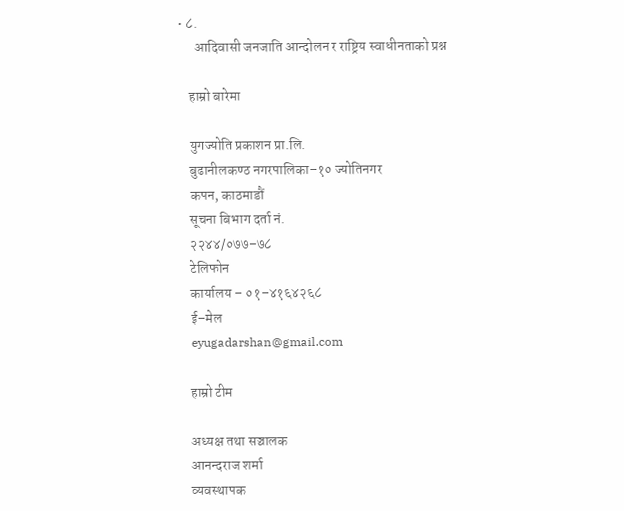• ८.
      आदिवासी जनजाति आन्दोलन र राष्ट्रिय स्वाधीनताको प्रश्न

    हाम्रो बारेमा

    युगज्योति प्रकाशन प्रा.लि.
    बुढानीलकण्ठ नगरपालिका–१० ज्योतिनगर
    कपन, काठमाडौं
    सूचना बिभाग दर्ता नं.
    २२४४/०७७–७८
    टेलिफोन
    कार्यालय – ०१–४१६४२६८
    ई–मेल
    eyugadarshan@gmail.com

    हाम्रो टीम

    अध्यक्ष तथा सञ्चालक
    आनन्दराज शर्मा
    व्यवस्थापक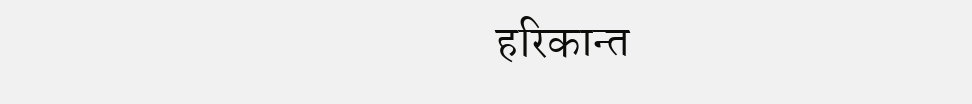हरिकान्त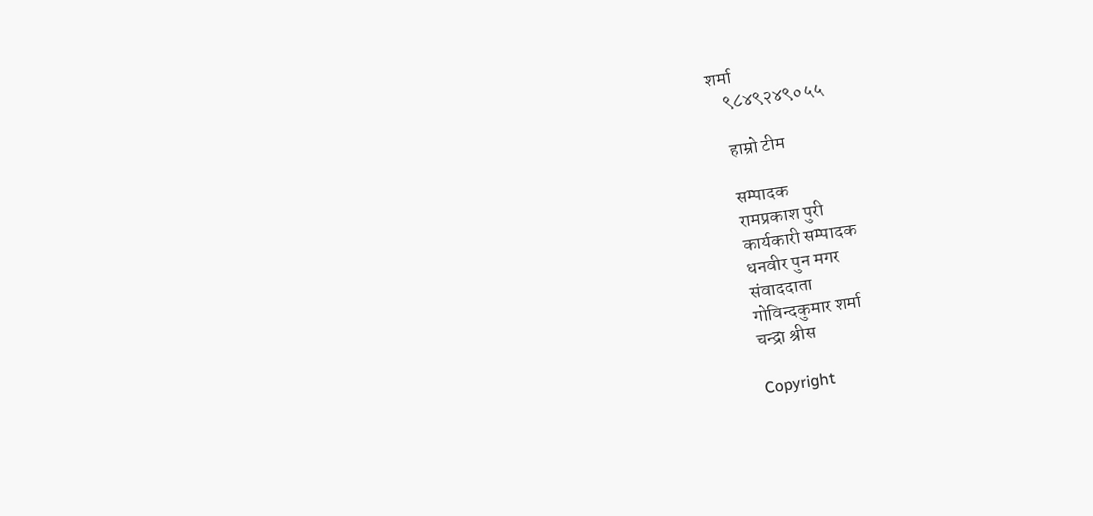शर्मा
    ९८४९२४९०५५

    हाम्रो टीम

    सम्पादक
    रामप्रकाश पुरी
    कार्यकारी सम्पादक
    धनवीर पुन मगर
    संवाददाता
    गोविन्दकुमार शर्मा
    चन्द्रा श्रीस

    Copyright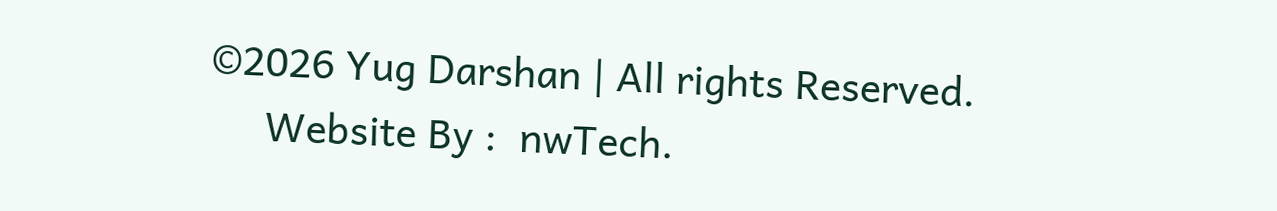©2026 Yug Darshan | All rights Reserved.
     Website By :  nwTech.